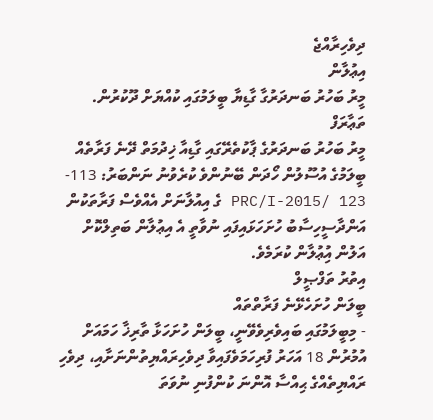ދިވެހިރާއްޖެ
އިޢުލާން
މީރު ބަހުރު ބަނދަރުގާ ގާޑިޔާ ބީލަމުގައި ކުއްޔަށް ދޫކުރުން.
ތަޢާރަފް
މީރު ބަހުރު ބަނދަރުގެ ޕާކުތެރޭގައި ގާޑިއާ ޚިދުމަތް ދޭނެ ފަރާތެއް ބީލަމުގެ އުސޫލުން ހޯދަން ބޭނުންވެ ކުރެވުނު ނަންބަރު: 113-PRC/I-2015/ 123 ގެ އިއުލާނަށް އެއްވެސް ފަރާތަކުން އަންދާސީހިސާބު ހުށަހަޅައިފައި ނުވާތީ އެ އިޢުލާން ބަތިލްކޮށް އަލުން އިުޢުލާން ކުރަމެވެ.
އިތުރު ތަފްޞީލް
ބީލަން ހުށަހެޅޭނެ ފަރާތްތައް
- މިބީލަމުގައި ބައިވެރިވެވޭނީ، ބީލަން ހުށަހަޅާ ތާރިޚާ ހަމައަށް އުމުރުން 18 އަހަރު ފުރިހަމަވެފައިވާ ދިވެހިރައްޔިތުންނަށާއި، ދިވެހި ރައްޔިތެއްގެ ޙިއްސާ އޮންނަ ކުންފުނި ނުވަތަ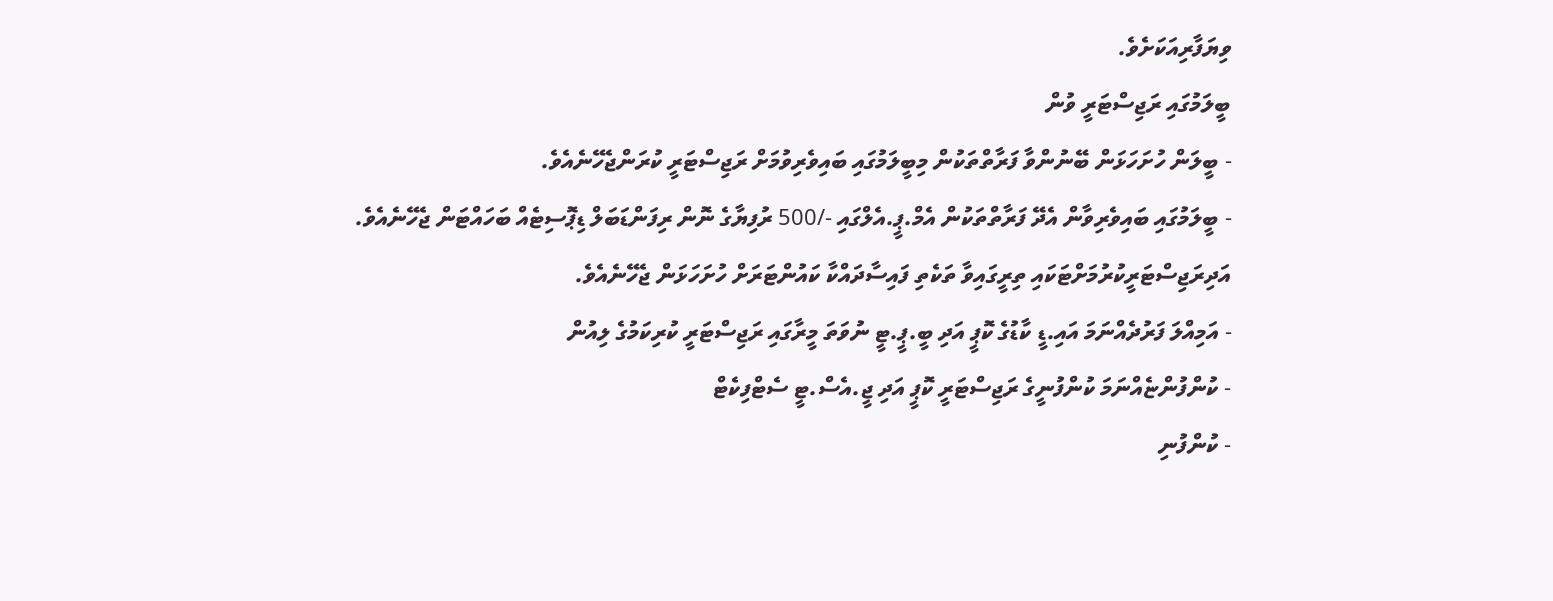ވިޔަފާރިއަކަށެވެ.
ބީލަމުގައި ރަޖިސްޓަރީ ވުން
- ބީލަން ހުށަހަޅަން ބޭނުންވާ ފަރާތްތަކުން މިބީލަމުގައި ބައިވެރިވުމަށް ރަޖިސްޓަރީ ކުރަންޖެހޭނެއެވެ.
- ބީލަމުގައި ބައިވެރިވާން އެދޭ ފަރާތްތަކުން އެމް.ޕީ.އެލްގައި -/500 ރުފިޔާގެ ނޮން ރިފަންޑަބަލް ޑިޕޮސިޓެއް ބަހައްޓަން ޖެހޭނެއެވެ. އަދިރަޖިސްޓަރީކުރުމަށްޓަކައި ތިރީގައިވާ ތަކެތި ފައިސާދައްކާ ކައުންޓަރަށް ހުށަހަޅަން ޖެހޭނެއެވެ.
- އަމިއްލަ ފަރުދެއްނަމަ އައި.ޑީ ކާޑުގެ ކޮޕީ އަދި ބީ.ޕީ.ޓީ ނުވަތަ މީރާގައި ރަޖިސްޓަރީ ކުރިކަމުގެ ލިއުން
- ކުންފުންޏެއްނަމަ ކުންފުނީގެ ރަޖިސްޓަރީ ކޮޕީ އަދި ޖީ.އެސް.ޓީ ސެޓްފިކެޓް
- ކުންފުނި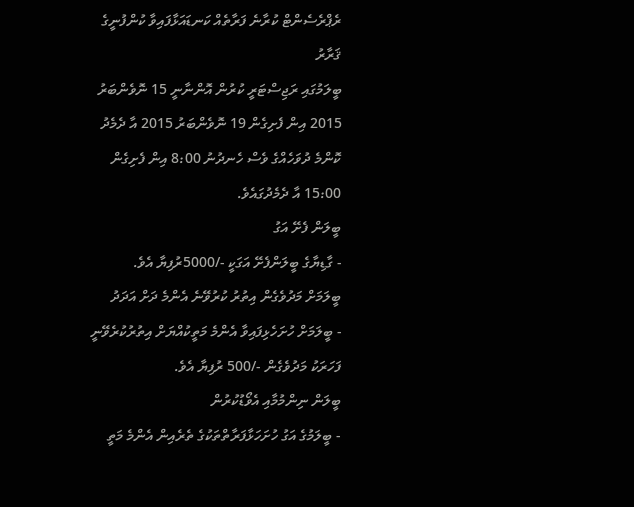ރެޕްރެސެންޓް ކުރާނެ ފަރާތެއް ކަނޑައަޅާފައިވާ ކުންފުނީގެ ޤަރާރު
ބީލަމުގައި ރަޖިސްޓަރީ ކުރުން އޮންނާނީ 15 ނޮވެންބަރު 2015 އިން ފެށިގެން 19 ނޮވެންބަރު 2015 އާ ދެމެދު ކޮންމެ ދުވަހެއްގެ ވެސް ހެނދުނު 8:00 އިން ފެށިގެން 15:00 އާ ދެމެދުގައެވެ.
ބީލަން ފެށޭ އަގު
- ގާޑިޔާގެ ބީލަންފެށޭ އަގަކީ -/5000ރުފިޔާ އެވެ.
ބީލަމަށް މަދުވެގެން އިތުރު ކުރުވޭނެ އެންމެ ދަށް އަދަދު
- ބީލަމަށް ހުށަހެޅިފައިވާ އެންމެ މަތީކުއްޔަށް އިތުރުކުރެވޭނީ ފަހަރަކު މަދުވެގެން -/500 ރުފިޔާ އެވެ.
ބީލަން ނިންމުމާއި އެވޯޑުކުރުން
- ބީލަމުގެ އަގު ހުށަހަޅާފަރާތްތަކުގެ ތެރެއިން އެންމެ މަތީ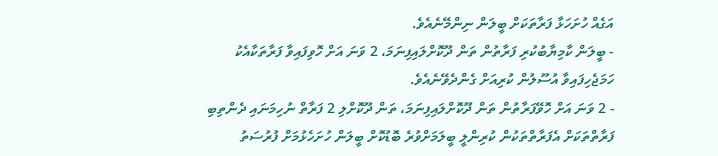އަގެއް ހުށަހަޅާ ފަރާތަކަށް ބީލަން ނިންމޭނެއެވެ.
- ބީލަން ކާމިޔާބުކުރި ފަރާތުން ތަން ދޫކޮށްލައިފިނަމަ، 2 ވަނަ އަށް ހޮވިފައިވާ ފަރާތަކާއެކު ހަމަޖެހިފައިވާ އުސޫލުން ކުރިއަށް ގެންދެވޭނެއެވެ.
- 2 ވަނަ އަށް ހޮވޭފަރާތުން ތަން ދޫކޮށްލައިފިނަމަ، ތަން ދޫކޮށްލި 2 ފަރާތް ނުހިމަނައި ދެންތިބި ފަރާތްތަކަށް އެފަރާތްތަކުން ކުރިންލީ ބީލަމަށްވުރެ ބޮޑުކޮށް ބީލަން ހުށަހެޅުމަށް ފުރުސަތު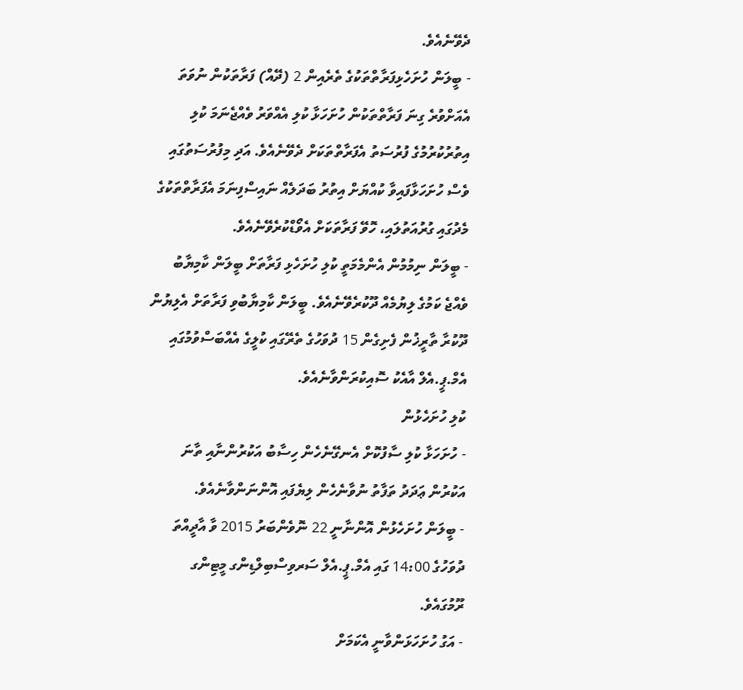ދެވޭނެއެވެ.
- ބީލަން ހުށަހެޅިފަރާތްތަކުގެ ތެރެއިން 2 (ދޭއް) ފަރާތަކުން ނުވަތަ އެއަށްވުރެ ގިނަ ފަރާތްތަކުން ހުށަހަޅާ ކުލި އެއްވަރު ވެއްޖެނަމަ ކުލި އިތުރުކުރުމުގެ ފުރުސަތު އެފަރާތްތަކަށް ދެވޭނެއެވެ. އަދި މިފުރުސަތުގައި ވެސް ހުށަހަޅާފައިވާ ކުއްޔަށް އިތުރު ބަދަލެއް ނައިސްފިނަމަ އެފަރާތްތަކުގެ މެދުގައި ގުރުއަތުލައި، ހޮވޭ ފަރާތަކަށް އެވޯޑްކުރެވޭނެއެވެ.
- ބީލަން ނިމުމުން އެންމެމަތީ ކުލި ހުށަހެޅި ފަރާތަށް ބީލަން ކާމިޔާބު ވެއްޖެ ކަމުގެ ލިޔުމެއް ދޫކުރެވޭނެއެވެ. ބީލަން ކާމިޔާބުވި ފަރާތަށް އެލިޔުން ދޫކުރާ ތާރީޚުން ފެށިގެން 15 ދުވަހުގެ ތެރޭގައި ކުލީގެ އެއްބަސްވުމުގައި އެމް.ޕީ.އެލް އާއެކު ސޮއިކުރަންވާނެއެވެ.
ކުލި ހުށަހެޅުން
- ހުށަހަޅާ ކުލި ސާފުކޮށް އެނގޭނެހެން ހިސާބު އަކުރުންނާއި ތާނަ އަކުރުން ޢަދަދު ތަފާތު ނުވާނެހެން ލިޔެފައި އޮންނަންވާނެއެވެ.
- ބީލަން ހުށަހެޅުން އޮންނާނީ 22 ނޮވެންބަރު 2015 ވާ އާދީއްތަ ދުވަހުގެ 14:00 ގައި އެމް.ޕީ.އެލް ސަރވިސްބިލްޑިންގ މީޓިންގ ރޫމުގައެވެ.
- އަގު ހުށަހަޅަންވާނީ އެކަމަށް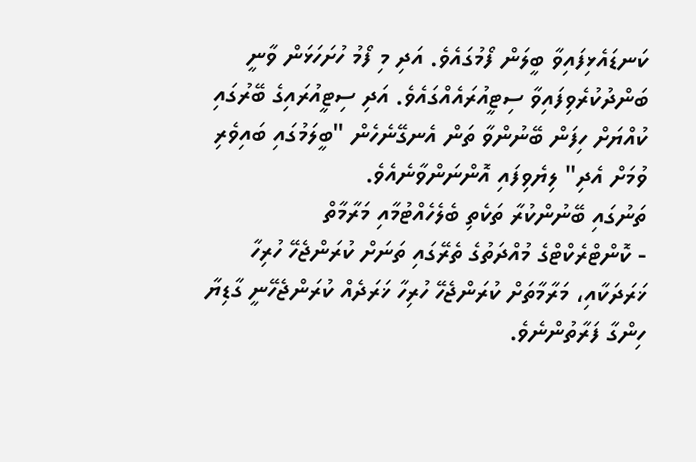ކަނޑައެޅިފައިވާ ބީލަން ފޯމުގައެވެ. އަދި މި ފޯމު ހުށަހަޅަން ވާނީ ބަންދުކުރެވިފައިވާ ސިޓީއުރައެއްގައެވެ. އަދި ސިޓީއުރައިގެ ބޭރުގައި ކުއްޔަށް ހިފަން ބޭނުންވާ ތަން އެނގޭނެހެން "ބީލަމުގައި ބައިވެރި ވުމަށް އެދި" ލިޔެވިފައި އޮންނަންވާނެއެވެ.
ތަނުގައި ބޭނުންކުރާ ތަކެތި ބެލެހެއްޓުމާއި މަރާމާތް
- ކޮންޓްރެކްޓްގެ މުއްދަތުގެ ތެރޭގައި ތަނަށް ކުރަންޖެހޭ ހުރިހާ ޚަރަދަކާއި، މަރާމާތަށް ކުރަންޖެހޭ ހުރިހާ ޚަރަދެއް ކުރަންޖެހޭނީ ގާޑިޔާ ހިންގާ ފަރާތުންނެވެ.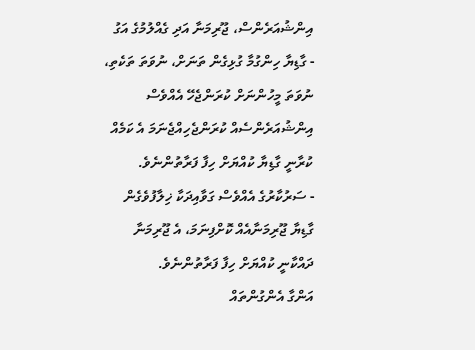އިންޝުއަރެންސް، ޖޫރިމަނާ އަދި ގެއްލުމުގެ އަގު
- ގާޑިޔާ ހިންގުމާ ގުޅިގެން ތަނަށް، ނުވަތަ ތަކެތި، ނުވަތަ މީހުންނަށް ކުރަންޖެހޭ އެއްވެސް އިންޝުއަރެންސެއް ކުރަންޖެހިއްޖެނަމަ އެ ކަމެއް ކުރާނީ ގާޑިޔާ ކުއްޔަށް ހިފާ ފަރާތުންނެވެ.
- ސަރުކާރުގެ އެއްވެސް ގަވާއިދަކާ ޚިލާފުވެގެން ގާޑިޔާ ޖޫރިމަނާއެއް ކޮށްފިނަމަ، އެ ޖޫރިމަނާ ދައްކާނީ ކުއްޔަށް ހިފާ ފަރާތުންނެވެ.
އަންގާ އެންގުންތައް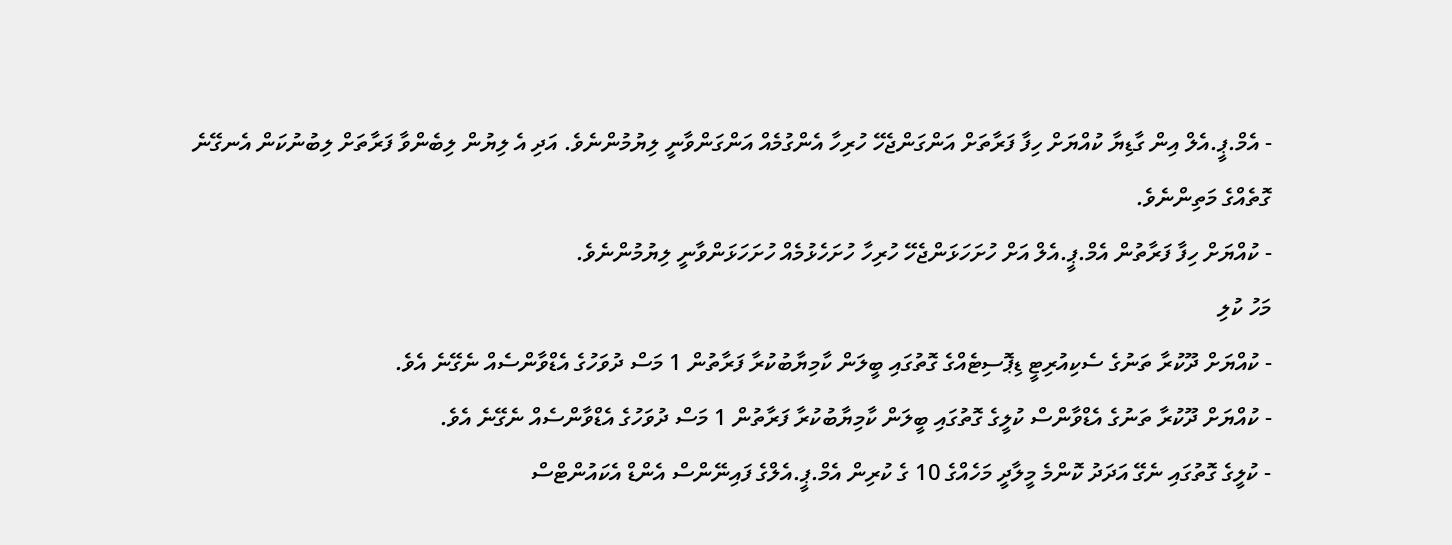- އެމް.ޕީ.އެލް އިން ގާޑިޔާ ކުއްޔަށް ހިފާ ފަރާތަށް އަންގަންޖެހޭ ހުރިހާ އެންގުމެއް އަންގަންވާނީ ލިޔުމުންނެވެ. އަދި އެ ލިޔުން ލިބެންވާ ފަރާތަށް ލިބުނުކަން އެނގޭނެ ގޮތެއްގެ މަތިންނެވެ.
- ކުއްޔަށް ހިފާ ފަރާތުން އެމް.ޕީ.އެލް އަށް ހުށަހަޅަންޖެހޭ ހުރިހާ ހުށަހެޅުމެއް ހުށަހަޅަންވާނީ ލިޔުމުންނެވެ.
މަހު ކުލި
- ކުއްޔަށް ދޫކުރާ ތަނުގެ ސެކިއުރިޓީ ޑިޕޮސިޓެއްގެ ގޮތުގައި ބީލަން ކާމިޔާބުކުރާ ފަރާތުން 1 މަސް ދުވަހުގެ އެޑްވާންސެއް ނެގޭނެ އެވެ.
- ކުއްޔަށް ދޫކުރާ ތަނުގެ އެޑްވާންސް ކުލީގެ ގޮތުގައި ބީލަން ކާމިޔާބުކުރާ ފަރާތުން 1 މަސް ދުވަހުގެ އެޑްވާންސެއް ނެގޭނެ އެވެ.
- ކުލީގެ ގޮތުގައި ނެގޭ އަދަދު ކޮންމެ މީލާދީ މަހެއްގެ 10 ގެ ކުރިން އެމް.ޕީ.އެލްގެ ފައިނޭންސް އެންޑް އެކައުންޓްސް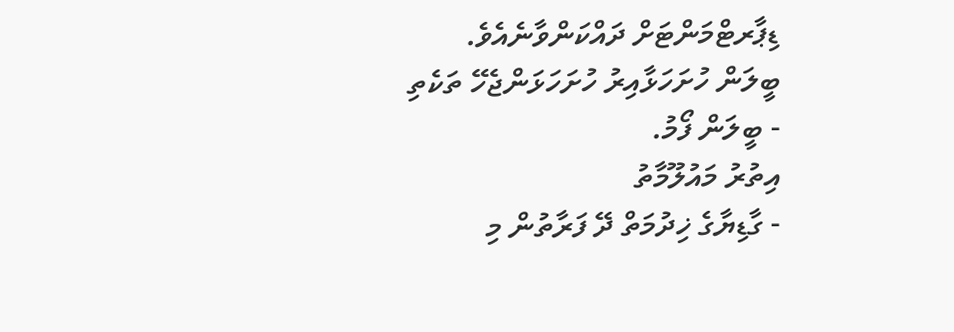ޑިޕާރޓްމަންޓަށް ދައްކަންވާނެއެވެ.
ބީލަން ހުށަހަޅާއިރު ހުށަހަޅަންޖެހޭ ތަކެތި
- ބީލަން ފޯމު.
އިތުރު މައުލޫމާތު
- ގާޑިޔާގެ ޚިދުމަތް ދޭ ފަރާތުން މި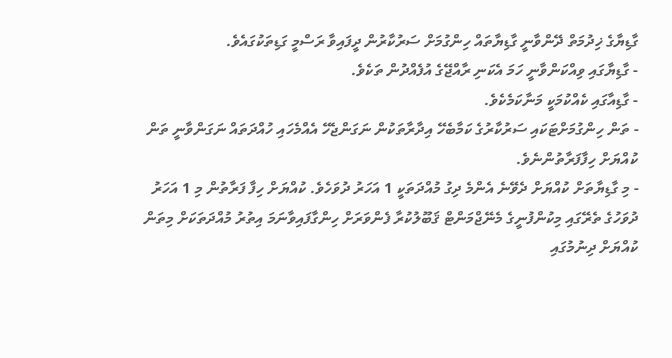ގާޑިޔާގެ ޚިދުމަތް ދޭންވާނީ ގާޑިޔާތައް ހިންގުމަށް ސަރުކާރުން ދީފައިވާ ރަސްމީ ގަޑިތަކުގައެވެ.
- ގާޑިޔާގައި ވިއްކަންވާނީ ހަމަ އެކަނި ރާއްޖޭގެ އުފެއްދުން ތަކެވެ.
- ގާޑިއާގައި ކެއްކުމަކީ މަނާކަމެކެވެ.
- ތަން ހިންގުމަށްޓަކައި ސަރުކާރުގެ ކަމާބެހޭ އިދާރާތަކުން ނަގަންޖެހޭ އެއްމެހައި ހުއްދަތައް ނަގަންވާނީ ތަން ކުއްޔަށް ހިފާފަރާތުންނެވެ.
- މި ގާޑިޔާތަށް ކުއްޔަށް ދެވޭނެ އެންމެ ދިގު މުއްދަތަކީ 1 އަހަރު ދުވަހެވެ. ކުއްޔަށް ހިފާ ފަރާތުން މި 1 އަހަރު ދުވަހުގެ ތެރޭގައި މިކުންފުނީގެ މެނޭޖްމަންޓް ޤަބޫލުކުރާ ފެންވަރަށް ހިންގާފައިވާނަމަ އިތުރު މުއްދަތަކަށް މިތަން ކުއްޔަށް ދިނުމުގައި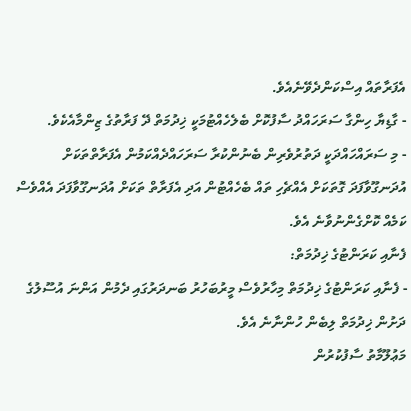އެފަރާތައް އިސްކަންދެވޭނެއެވެ.
- ގާޑިޔާ ހިންގާ ސަރަހައްދު ސާފުކޮށް ބެލެހެއްޓުމަކީ ޚިދުމަތް ދޭ ފަރާތުގެ ޒިންމާއެކެވެ.
- މި ސަރައްހައްދަކީ ދަތުރުވެރިން ބެނުންކުރާ ސަރަހައްދެއްކަމުން އެފަރާތްތަކަށް އުދަނގޫވާފަދަ ގޮތަކަށް އެއްޗެހި ތައް ބެހެއްޓުން އަދި އެފަރާތް ތަކަށް އުދަނގޫވާފަދަ އެއްވެސް ކަމެއް ކޮށްގެންނުވާނެ އެވެ.
ފެނާއި ކަރަންޓުގެ ޚިދުމަތް:
- ފެނާއި ކަރަންޓުގެ ޚިދުމަތް މިހާރުވެސް މީރުބަހުރު ބަނދަރުގައި ދެމުން އަންނަ އުސޫލުގެ ދަށުން ޚިދުމަތް ލިބެން ހުންނާނެ އެވެ.
މަޢުލޫމާތު ސާފުކުރުން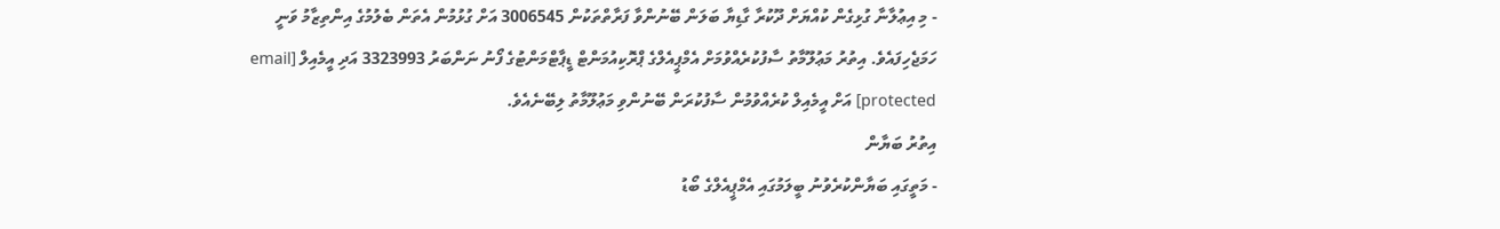- މި އިޢުލާނާ ގުޅިގެން ކުއްޔަށް ދޫކުރާ ގާޑިޔާ ބަލަން ބޭނުންވާ ފަރާތްތަކުން 3006545 އަށް ގުޅުމުން އެތަން ބެލުމުގެ އިންތިޒާމު ވަނީ ހަމަޖެހިފައެވެ. އިތުރު މަޢުލޫމާތު ސާފުކުރެއްވުމަށް އެމްޕީއެލްގެ ޕްރޮކިއުމަންޓް ޑީޕާޓްމަންޓުގެ ފޯނު ނަންބަރު 3323993 އަދި އީމެއިލް [email protected] އަށް އީމެއިލް ކުރެއްވުމުން ސާފުކުރަން ބޭނުންވި މަޢުލޫމާތު ލިބޭނެއެވެ.
އިތުރު ބަޔާން
- މަތީގައި ބަޔާންކުރެވުނު ބީލަމުގައި އެމްޕީއެލްގެ ބޯޑު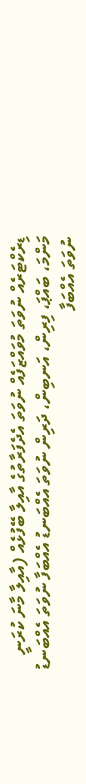ޑިރެކްޓަރެއް ނުވަތަ މުވައްޒަފެއް ނުވަތަ އެދެފަރާތުގެ އާއިލާ ބޭފުޅެއް (އާއިލާ މާނަ ކުރަނީ މަންމަ، ބައްޕަ، ފިރިން، އަނބިން، ދަރިން ނުވަތަ އެއްބަނޑު އެއްބަފާ ނުވަތަ އެއްބަނޑު ނުވަތަ އެއްބަފާ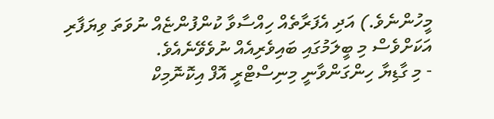މީހުންނެވެ.) އަދި އެފަރާތެއް ހިއްސާވާ ކުންފުންޏެއް ނުވަތަ ވިޔަފާރި އަކަށްވެސް މި ބީލަމުގައި ބައިވެރިއެއް ނުވެވޭނެއެވެ.
- މި ގާޑިޔާ ހިންގަންވާނީ މިނިސްޓްރީ އޮފް އިކޮނޮމިކް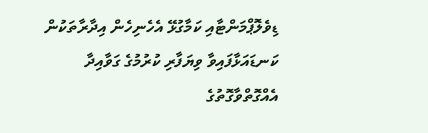ޑިވެލޮޕްމަންޓާއި ކަމާގުޅޭ އެހެނިހެން އިދާރާތަކުން ކަނޑައަޅާފައިވާ ވިޔަފާރި ކުރުމުގެ ގަވާއިދާ އެއްގޮތްވާގޮތުގެ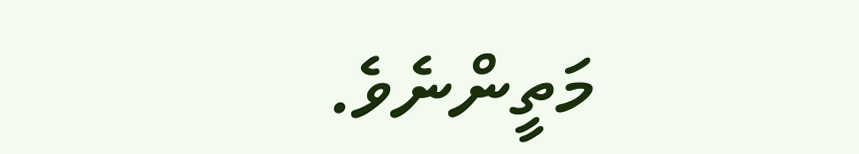މަތީންނެވެ.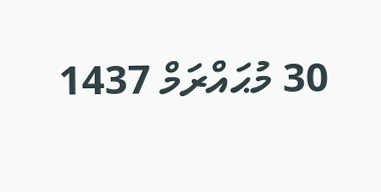30 މުޙައްރަމް 1437